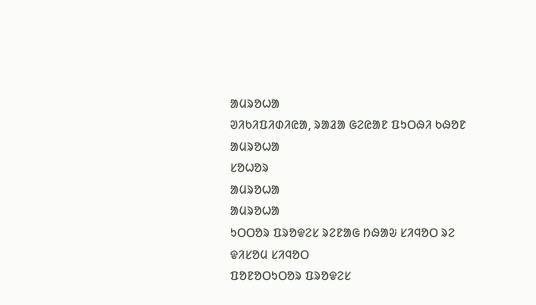ᱟᱢᱨᱚᱦᱟ
ᱣᱤᱠᱤᱯᱤᱰᱤᱭᱟ, ᱨᱟᱲᱟ ᱜᱮᱭᱟᱱ ᱯᱩᱛᱷᱤ ᱠᱷᱚᱱ
ᱟᱢᱨᱚᱦᱟ
ᱥᱚᱦᱚᱨ
ᱟᱢᱨᱚᱦᱟ
ᱟᱢᱨᱚᱦᱟ
ᱩᱛᱛᱚᱨ ᱯᱨᱚᱫᱮᱥ ᱨᱮᱱᱟᱜ ᱴᱷᱟᱶ ᱥᱤᱧᱚᱛ ᱨᱮ
ᱫᱤᱥᱚᱢ ᱥᱤᱧᱚᱛ
ᱯᱚᱱᱚᱛᱩᱛᱚᱨ ᱯᱨᱚᱫᱮᱥ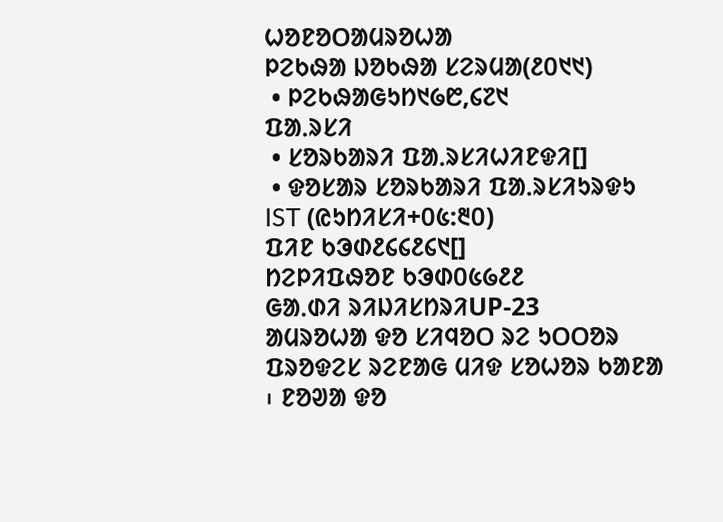ᱦᱚᱱᱚᱛᱟᱢᱨᱚᱦᱟ
ᱞᱮᱠᱷᱟ ᱡᱚᱠᱷᱟ ᱥᱮᱨᱢᱟ(᱒᱐᱑᱑)
 • ᱞᱮᱠᱷᱟᱜᱩᱴ᱑᱙᱘,᱔᱗᱑
ᱯᱟᱹᱨᱥᱤ
 • ᱥᱚᱨᱠᱟᱨᱤ ᱯᱟᱹᱨᱥᱤᱦᱤᱱᱫᱤ[]
 • ᱫᱚᱥᱟᱨ ᱥᱚᱨᱠᱟᱨᱤ ᱯᱟᱹᱨᱥᱤᱩᱨᱫᱩ
IST (ᱭᱩᱴᱤᱥᱤ+᱐᱕:᱓᱐)
ᱯᱤᱱ ᱠᱳᱰ᱒᱔᱔᱒᱔᱑[]
ᱴᱮᱞᱤᱯᱷᱚᱱ ᱠᱳᱰ᱐᱕᱙᱒᱒
ᱜᱟᱹᱰᱤ ᱨᱤᱡᱤᱥᱴᱨᱤUP-23
ᱟᱢᱨᱚᱦᱟ ᱫᱚ ᱥᱤᱧᱚᱛ ᱨᱮ ᱩᱛᱛᱚᱨ ᱯᱨᱚᱫᱮᱥ ᱨᱮᱱᱟᱜ ᱢᱤᱫ ᱥᱚᱦᱚᱨ ᱠᱟᱱᱟ ᱾ ᱱᱚᱣᱟ ᱫᱚ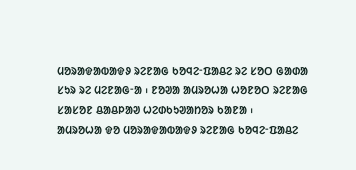ᱢᱚᱨᱟᱫᱟᱵᱟᱫᱽ ᱨᱮᱱᱟᱜ ᱠᱚᱧᱮᱼᱯᱟᱪᱮ ᱨᱮ ᱥᱚᱛ ᱜᱟᱰᱟ ᱥᱩᱨ ᱨᱮ ᱢᱮᱱᱟᱜᱼᱟ ᱾ ᱱᱚᱣᱟ ᱟᱢᱨᱚᱦᱟ ᱦᱚᱱᱚᱛ ᱨᱮᱱᱟᱜ ᱥᱟᱥᱚᱱ ᱪᱟᱪᱞᱟᱣ ᱦᱮᱰᱠᱩᱣᱟᱴᱚᱨ ᱠᱟᱱᱟ ᱾
ᱟᱢᱨᱚᱦᱟ ᱫᱚ ᱢᱚᱨᱟᱫᱟᱵᱟᱫᱽ ᱨᱮᱱᱟᱜ ᱠᱚᱧᱮᱼᱯᱟᱪᱮ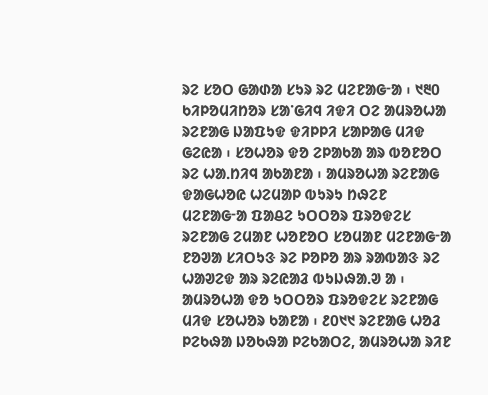ᱨᱮ ᱥᱚᱛ ᱜᱟᱰᱟ ᱥᱩᱨ ᱨᱮ ᱢᱮᱱᱟᱜᱼᱟ ᱾ ᱑᱓᱐ ᱠᱤᱞᱚᱢᱤᱴᱚᱨ ᱥᱟᱸᱜᱤᱧ ᱤᱫᱤ ᱛᱮ ᱟᱢᱨᱚᱦᱟ ᱨᱮᱱᱟᱜ ᱡᱟᱯᱩᱫ ᱫᱤᱞᱞᱤ ᱥᱟᱞᱟᱜ ᱢᱤᱫ ᱜᱮᱭᱟ ᱾ ᱥᱚᱦᱚᱨ ᱫᱚ ᱮᱞᱟᱠᱟ ᱟᱨ ᱵᱚᱱᱚᱛ ᱨᱮ ᱦᱟᱹᱴᱤᱧ ᱟᱠᱟᱱᱟ ᱾ ᱟᱢᱨᱚᱦᱟ ᱨᱮᱱᱟᱜ ᱫᱟᱜᱦᱚᱭ ᱦᱮᱢᱟᱞ ᱵᱩᱨᱩ ᱴᱷᱮᱱ ᱢᱮᱱᱟᱜᱼᱟ ᱯᱟᱪᱮ ᱩᱛᱛᱚᱨ ᱯᱨᱚᱫᱮᱥ ᱨᱮᱱᱟᱜ ᱮᱢᱟᱱ ᱦᱚᱱᱚᱛ ᱥᱚᱢᱟᱱ ᱢᱮᱱᱟᱜᱼᱟ ᱱᱚᱣᱟ ᱥᱤᱛᱩᱝ ᱨᱮ ᱞᱚᱞᱚ ᱟᱨ ᱨᱟᱵᱟᱝ ᱨᱮ ᱦᱟᱣᱮᱫ ᱟᱨ ᱨᱮᱭᱟᱲ ᱵᱩᱡᱷᱟᱹᱣ ᱟ ᱾
ᱟᱢᱨᱚᱦᱟ ᱫᱚ ᱩᱛᱛᱚᱨ ᱯᱨᱚᱫᱮᱥ ᱨᱮᱱᱟᱜ ᱢᱤᱫ ᱥᱚᱦᱚᱨ ᱠᱟᱱᱟ ᱾ ᱒᱐᱑᱑ ᱨᱮᱱᱟᱜ ᱦᱚᱲ ᱞᱮᱠᱷᱟ ᱡᱚᱠᱷᱟ ᱞᱮᱠᱟᱛᱮ, ᱟᱢᱨᱚᱦᱟ ᱨᱤᱱ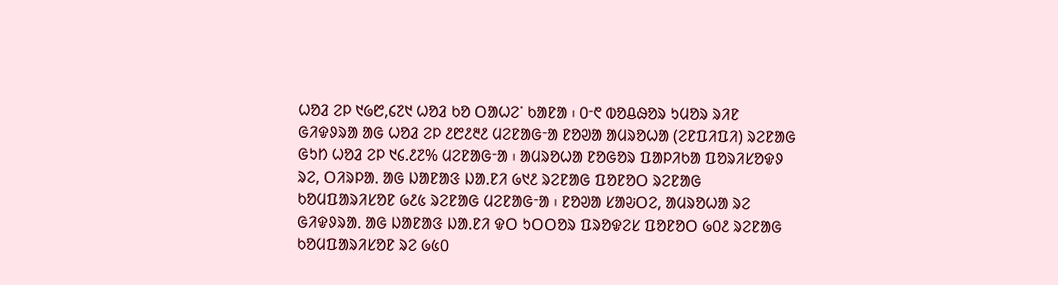ᱦᱚᱲ ᱮᱞ ᱑᱙᱘,᱔᱗᱑ ᱦᱚᱲ ᱠᱚ ᱛᱟᱦᱮᱸ ᱠᱟᱱᱟ ᱾ ᱐ᱼ᱖ ᱵᱚᱪᱷᱚᱨ ᱩᱢᱚᱨ ᱨᱤᱱ ᱜᱤᱫᱽᱨᱟ ᱟᱜ ᱦᱚᱲ ᱮᱞ ᱒᱘᱒᱓᱒ ᱢᱮᱱᱟᱜᱼᱟ ᱱᱚᱣᱟ ᱟᱢᱨᱚᱦᱟ (ᱮᱱᱯᱤᱯᱤ) ᱨᱮᱱᱟᱜ ᱜᱩᱴ ᱦᱚᱲ ᱮᱞ ᱑᱔.᱒᱗% ᱢᱮᱱᱟᱜᱼᱟ ᱾ ᱟᱢᱨᱚᱦᱟ ᱱᱚᱜᱚᱨ ᱯᱟᱞᱤᱠᱟ ᱯᱚᱨᱤᱥᱚᱫᱽ ᱨᱮ, ᱛᱤᱨᱞᱟᱹ ᱟᱜ ᱡᱟᱱᱟᱝ ᱡᱟᱹᱱᱤ ᱙᱑᱒ ᱨᱮᱱᱟᱜ ᱯᱚᱱᱚᱛ ᱨᱮᱱᱟᱜ ᱠᱚᱢᱯᱟᱨᱤᱥᱚᱱ ᱙᱒᱕ ᱨᱮᱱᱟᱜ ᱢᱮᱱᱟᱜᱼᱟ ᱾ ᱱᱚᱣᱟ ᱥᱟᱶᱛᱮ, ᱟᱢᱨᱚᱦᱟ ᱨᱮ ᱜᱤᱫᱽᱨᱟᱹ ᱟᱜ ᱡᱟᱱᱟᱝ ᱡᱟᱹᱱᱤ ᱫᱛ ᱩᱛᱛᱚᱨ ᱯᱨᱚᱫᱮᱥ ᱯᱚᱱᱚᱛ ᱙᱐᱒ ᱨᱮᱱᱟᱜ ᱠᱚᱢᱯᱟᱨᱤᱥᱚᱱ ᱨᱮ ᱙᱕᱐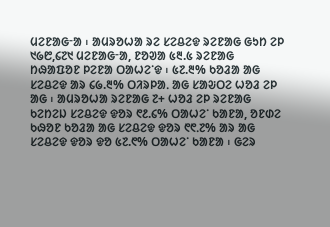ᱢᱮᱱᱟᱜᱼᱟ ᱾ ᱟᱢᱨᱚᱦᱟ ᱨᱮ ᱥᱮᱪᱮᱫ ᱨᱮᱱᱟᱜ ᱜᱩᱴ ᱮᱞ ᱑᱙᱘,᱔᱗᱑ ᱢᱮᱱᱟᱜᱼᱟ, ᱱᱚᱣᱟ ᱕᱓.᱕ ᱨᱮᱱᱟᱜ ᱴᱷᱟᱯᱚᱱ ᱞᱮᱱᱟ ᱛᱟᱦᱮᱸᱫ ᱾ ᱕᱗.᱓% ᱠᱚᱲᱟ ᱟᱜ ᱥᱮᱪᱮᱫ ᱟᱨ ᱔᱙.᱓% ᱛᱤᱨᱞᱟᱹ ᱟᱜ ᱥᱟᱶᱛᱮ ᱦᱚᱲ ᱮᱞ ᱟᱜ ᱾ ᱟᱢᱨᱚᱦᱟ ᱨᱮᱱᱟᱜ ᱗+ ᱦᱚᱲ ᱮᱞ ᱨᱮᱱᱟᱜ ᱠᱮᱴᱮᱡ ᱥᱮᱪᱮᱫ ᱫᱚᱨ ᱖᱒.᱔% ᱛᱟᱦᱮᱸ ᱠᱟᱱᱟ, ᱚᱱᱰᱮ ᱠᱷᱚᱱ ᱠᱚᱲᱟ ᱟᱜ ᱥᱮᱪᱮᱫ ᱫᱚᱨ ᱖᱖ᱹ᱗% ᱟᱨ ᱟᱜ ᱥᱮᱪᱮᱫ ᱫᱚᱨ ᱫᱚ ᱕᱗.᱖% ᱛᱟᱦᱮᱸ ᱠᱟᱱᱟ ᱾ ᱜᱮᱨ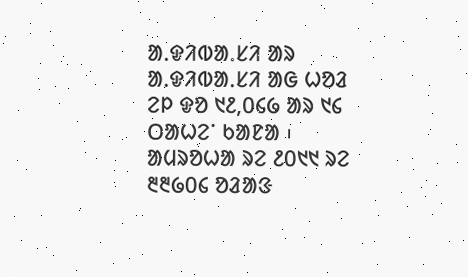ᱟᱹᱫᱤᱵᱟᱹᱥᱤ ᱟᱨ ᱟᱹᱫᱤᱵᱟᱹᱥᱤ ᱟᱜ ᱦᱚᱲ ᱮᱞ ᱫᱚ ᱑᱒,᱐᱔᱙ ᱟᱨ ᱑᱔ ᱛᱟᱦᱮᱸ ᱠᱟᱱᱟ ᱾ ᱟᱢᱨᱚᱦᱟ ᱨᱮ ᱒᱐᱑᱑ ᱨᱮ ᱓᱓᱙᱐᱔ ᱚᱲᱟᱝ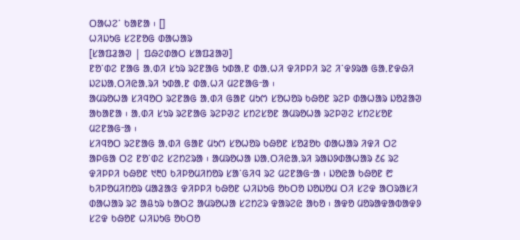ᱛᱟᱦᱮᱸ ᱠᱟᱱᱟ ᱾ []
ᱦᱤᱡᱩᱜ ᱥᱮᱱᱚᱜ ᱰᱟᱦᱟᱨ
[ᱥᱟᱯᱲᱟᱣ | ᱯᱷᱮᱰᱟᱛ ᱥᱟᱯᱲᱟᱣ]
ᱱᱚᱸᱰᱮ ᱱᱟᱜ ᱟᱹᱰᱤ ᱥᱩᱨ ᱨᱮᱱᱟᱜ ᱩᱰᱟᱹᱱ ᱰᱟᱹᱦᱤ ᱫᱤᱞᱞᱤ ᱨᱮ ᱤᱸᱫᱽᱨᱟ ᱜᱟᱹᱱᱫᱷᱤ ᱡᱮᱡᱟᱹᱛᱤᱭᱟᱹᱨᱤ ᱩᱰᱟᱹᱱ ᱰᱟᱹᱦᱤ ᱢᱮᱱᱟᱜᱼᱟ ᱾
ᱟᱢᱨᱚᱦᱟ ᱥᱤᱧᱚᱛ ᱨᱮᱱᱟᱜ ᱟᱹᱰᱤ ᱜᱟᱱ ᱢᱩᱬ ᱥᱚᱦᱚᱨ ᱠᱷᱚᱱ ᱨᱮᱞ ᱰᱟᱦᱟᱨ ᱡᱚᱲᱟᱣ ᱟᱠᱟᱱᱟ ᱾ ᱟᱹᱰᱤ ᱥᱩᱨ ᱨᱮᱱᱟᱜ ᱨᱮᱞᱣᱮ ᱥᱴᱮᱥᱚᱱ ᱟᱢᱨᱚᱦᱟ ᱨᱮᱞᱣᱮ ᱥᱴᱮᱥᱚᱱ ᱢᱮᱱᱟᱜᱼᱟ ᱾
ᱥᱤᱧᱚᱛ ᱨᱮᱱᱟᱜ ᱟᱹᱰᱤ ᱜᱟᱱ ᱢᱩᱬ ᱥᱚᱦᱚᱨ ᱠᱷᱚᱱ ᱥᱚᱲᱚᱠ ᱰᱟᱦᱟᱨ ᱤᱫᱤ ᱛᱮ ᱟᱞᱜᱟ ᱛᱮ ᱱᱚᱸᱰᱮ ᱥᱮᱴᱮᱨᱟ ᱾ ᱟᱢᱨᱚᱦᱟ ᱡᱟᱹᱛᱤᱭᱟᱹᱨᱤ ᱨᱟᱡᱽᱰᱟᱦᱟᱨ ᱒᱔ ᱨᱮ ᱫᱤᱞᱞᱤ ᱠᱷᱚᱱ ᱑᱓᱐ ᱠᱤᱞᱚᱢᱤᱴᱚᱨ ᱥᱟᱸᱜᱤᱧ ᱨᱮ ᱢᱮᱱᱟᱜᱼᱟ ᱾ ᱡᱚᱭᱟ ᱠᱷᱚᱱ ᱘ ᱠᱤᱞᱚᱢᱤᱴᱚᱨ ᱢᱟᱲᱟᱝ ᱫᱤᱞᱞᱤ ᱠᱷᱚᱱ ᱦᱤᱡᱩᱜ ᱚᱠᱛᱚ ᱡᱚᱡᱚᱢ ᱛᱤ ᱥᱮᱫ ᱟᱛᱨᱟᱥᱤ ᱰᱟᱦᱟᱨ ᱨᱮ ᱟᱪᱩᱨ ᱠᱟᱛᱮ ᱟᱢᱨᱚᱦᱟ ᱥᱮᱴᱮᱨ ᱫᱟᱨᱮᱭ ᱟᱠᱚ ᱾ ᱟᱫᱚ ᱢᱚᱨᱟᱫᱟᱵᱟᱫᱽ ᱥᱮᱫ ᱠᱷᱚᱱ ᱦᱤᱡᱩᱜ ᱚᱠᱛᱚ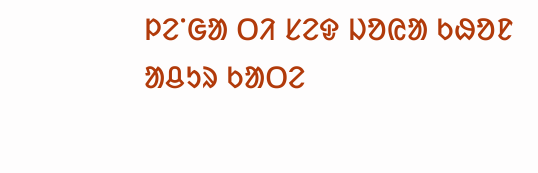ᱞᱮᱸᱜᱟ ᱛᱤ ᱥᱮᱫ ᱡᱚᱭᱟ ᱠᱷᱚᱱ ᱟᱪᱩᱨ ᱠᱟᱛᱮ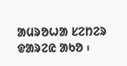ᱟᱢᱨᱚᱦᱟ ᱥᱮᱴᱮᱨ ᱫᱟᱨᱮᱭ ᱟᱠᱚ ᱾